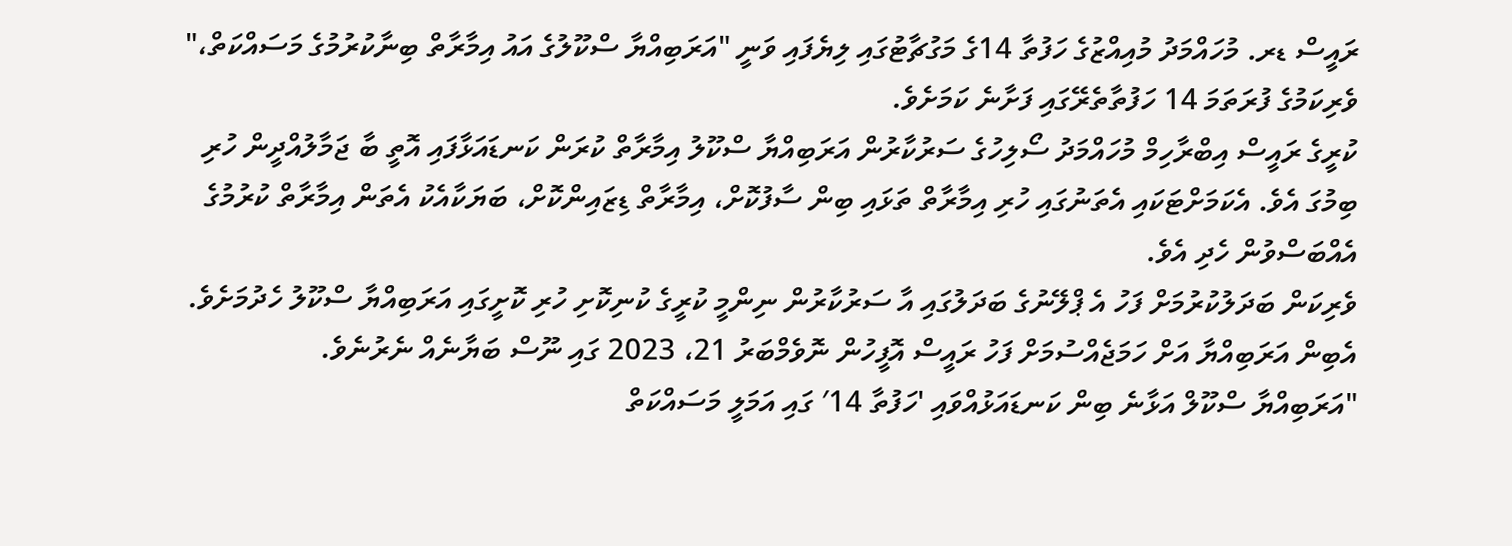ރައީސް ޑރ. މުހައްމަދު މުއިއްޒުގެ ހަފުތާ 14ގެ މަގުޗާޓުގައި ލިޔެފައި ވަނީ "އަރަބިއްޔާ ސްކޫލުގެ އައު އިމާރާތް ބިނާކުރުމުގެ މަސައްކަތް،" ވެރިކަމުގެ ފުރަތަމަ 14 ހަފުތާތެރޭގައި ފަށާނެ ކަމަށެވެ.
ކުރީގެ ރައީސް އިބްރާހިމް މުހައްމަދު ސޯލިހުގެ ސަރުކާރުން އަރަބިއްޔާ ސްކޫލު އިމާރާތް ކުރަން ކަނޑައަޅާފައި އޮތީ ބާ ޖަމާލުއްދީން ހުރި ބިމުގަ އެވެ. އެކަމަށްޓަކައި އެތަނުގައި ހުރި އިމާރާތް ތަޅައި ބިން ސާފުކޮށް، އިމާރާތް ޑިޒައިންކޮށް، ބަޔަކާއެކު އެތަން އިމާރާތް ކުރުމުގެ އެއްބަސްވުން ހެދި އެވެ.
ވެރިކަން ބަދަލުކުރުމަށް ފަހު އެ ޕްލޭނުގެ ބަދަލުގައި އާ ސަރުކާރުން ނިންމީ ކުރީގެ ކުނިކޮށި ހުރި ކޮށީގައި އަރަބިއްޔާ ސްކޫލު ހެދުމަށެވެ. އެބިން އަރަބިއްޔާ އަށް ހަމަޖެއްސުމަށް ފަހު ރައީސް އޮފީހުން ނޮވެމްބަރު 21، 2023 ގައި ނޫސް ބަޔާނެއް ނެރުނެވެ.
"އަރަބިއްޔާ ސްކޫލް އަޅާނެ ބިން ކަނޑައަޅުއްވައި 'ހަފުތާ 14′ ގައި އަމަލީ މަސައްކަތް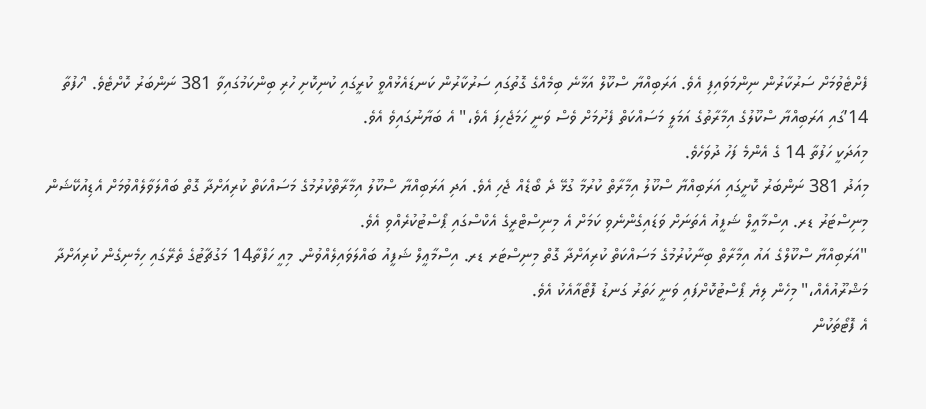ފެށްޓެވުމަށް ސަރުކާރުން ނިންމަވައިފި އެވެ. އަރަބިއްޔާ ސްކޫލް އަޅާނެ ބިމެއްގެ ގޮތުގައި ސަރުކާރުން ކަނޑައެޅުއްވީ ކުރީގައި ކުނިކޮށި ހުރި ބިންކަމުގައިވާ 381 ނަންބަރު ކޮށްޓެވެ. 'ހަފުތާ 14’ގައި އަރަބިއްޔާ ސްކޫލުގެ އިމާރާތުގެ އަމަލީ މަސައްކަތް ފެށުމަށް ވެސް ވަނީ ހަމަޖެހިފަ އެވެ،" އެ ބަޔާނުގައިވެ އެވެ.
މިއަދަކީ ހަފުތާ 14 ގެ އެންމެ ފަހު ދުވަހެވެ.
މިއަދު 381 ނަންބަރު ކޮށީގައި އަރަބިއްޔާ ސްކޫލު އިމާރާތް ކުރުމާ ގުޅޭ ދެ ބޯޑެއް ޖެހި އެވެ. އަދި އަރަބިއްޔާ ސްކޫލު އިމާރާތްކުރުމުގެ މަސައްކަތް ކުރިއަށްދާ ގޮތް ބައްލަވާލެއްވުމަށް އެޑިއުކޭޝަން މިނިސްޓަރު ޑރ. އިސްމާއީލް ޝަފީއު އެތަނަށް ވަޑައިގެންނެވި ކަމަށް އެ މިނިސްޓްރީގެ އެކްސްގައި ޕޯސްޓުކުރެއްވި އެވެ.
"އަރަބިއްޔާ ސްކޫލްގެ އައު އިމާރާތް ބިނާކުރުމުގެ މަސައްކަތް ކުރިއަށްދާ ގޮތް މިނިސްޓަރ ޑރ. އިސްމާޢީލް ޝަފީއު ބައްލަވައިލެއްވުން. މިއީ ހަފްތާ14 މަގުޗާޓުގެ ތެރޭގައި ހިމެނިގެން ކުރިއަށްދާ މަޝްރޫއުއެއް،" މިހެން ލިޔެ ޕޯސްޓުކޮށްފައި ވަނީ ހަތަރު ގަނޑު ފޮޓޯއާއެކު އެވެ.
އެ ފޮޓޯތަކުން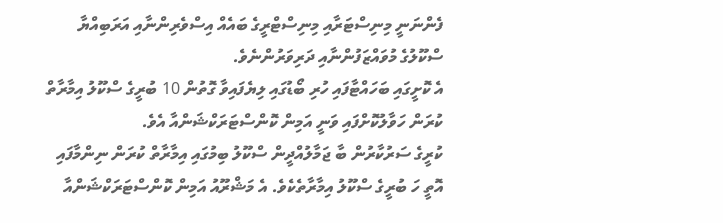ފެންނަނީ މިނިސްޓަރާއި މިނިސްޓްރީގެ ބައެއް އިސްވެރިންނާއި އަރަބިއްޔާ ސްކޫލުގެ މުވައްޒަފުންނާއި ދަރިވަރުންނެވެ.
އެ ކޮށީގައި ބަހައްޓާފައި ހުރި ބޯޑުގައި ލިޔެފައިވާ ގޮތުން 10 ބުރީގެ ސްކޫލު އިމާރާތް ކުރަން ހަވާލުކޮށްފައި ވަނީ އަމިން ކޮންސްޓަރަކްޝަންއާ އެވެ.
ކުރީގެ ސަރުކާރުން ބާ ޖަމާލުއްދީން ސްކޫލު ބިމުގައި އިމާރާތް ކުރަން ނިންމާފައި އޮތީ ހަ ބުރީގެ ސްކޫލު އިމާރާތެކެވެ. އެ މަޝްރޫއު އަމިން ކޮންސްޓަރަކްޝަންއާ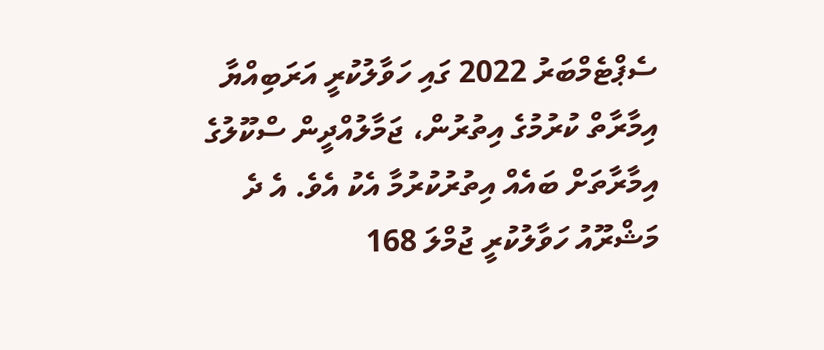ސެޕްޓެމްބަރު 2022 ގައި ހަވާލުކުރީ އަރަބިއްޔާ އިމާރާތް ކުރުމުގެ އިތުރުން، ޖަމާލުއްދީން ސްކޫލުގެ އިމާރާތަށް ބައެއް އިތުރުކުރުމާ އެކު އެވެ. އެ ދެ މަޝްރޫއު ހަވާލުކުރީ ޖުމްލަ 168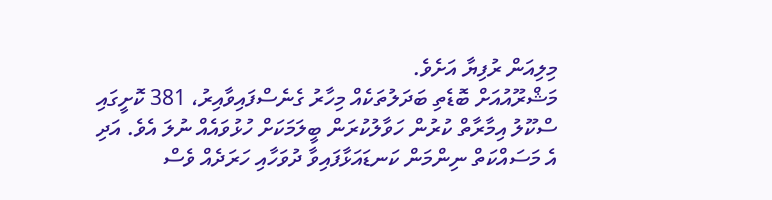މިލިއަން ރުފިޔާ އަށެވެ.
މަޝްރޫއުއަށް ބޮޑެތި ބަދަލުތަކެއް މިހާރު ގެނެސްފައިވާއިރު، 381 ކޮށީގައި ސްކޫލު އިމާރާތް ކުރުން ހަވާލުކުރަން ބީލަމަކަށް ހުޅުވައެއް ނުލަ އެވެ. އަދި އެ މަސައްކަތް ނިންމަން ކަނޑައަޅާފައިވާ ދުވަހާއި ހަރަދެއް ވެސް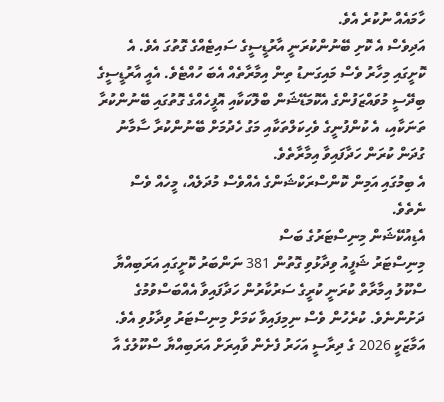ހާމައެއް ނުކުރެ އެވެ.
އަދިވެސް އެ ކޮށި ބޭނުންކުރަނީ އާރުޑީސީގެ ސައިޓެއްގެ ގޮތުގަ އެވެ. އެ ކޮށީގައި މިހާރު ވެސް މައިގަނޑު ތިން އިމާރާތެއް އެބަ ހުއްޓެވެ. އެއީ އާރުޑީސީގެ ބިދޭސީ މުވައްޒަފުންގެ އެކޮމަޑޭޝަން ބްލޮކަކާއި އޮފީހެއްގެ ގޮތުގައި ބޭނުންކުރާ ތަނަކާއި، އެ ކުންފުނީގެ ވެހިކަލްތަކާއި މަގު ހެދުމަށް ބޭނުންކުރާ ސާމާނު ގުދަން ކުރަން ހަދާފައިވާ އިމާރާތެވެ.
އެ ބިމުގައި އަމިން ކޮންސްރަކްޝަންގެ އެއްވެސް މުދަލެއް، މީހެއް ވެސް ނެތެވެ.
އެޑިއުކޭޝަން މިނިސްޓަރުގެ ބަސް
މިނިސްޓަރު ޝަފީއު ވިދާޅުވި ގޮތުން 381 ނަންބަރު ކޮށީގައި އަރަބިއްޔާ ސްކޫލު އިމާރާތް ކުރަނީ ކުރީގެ ސަރުކާރުން ހަދާފައިވާ އެއްބަސްވުމުގެ ދަށުންނެވެ. ކުރެހުން ވެސް ނިމިފައިވާ ކަމަށް މިނިސްޓަރު ވިދާޅުވި އެވެ. އަމާޒަކީ 2026 ގެ ދިރާސީ އަހަރު ފެށެން ވާއިރަށް އަރަބިއްޔާ ސްކޫލުގެ އާ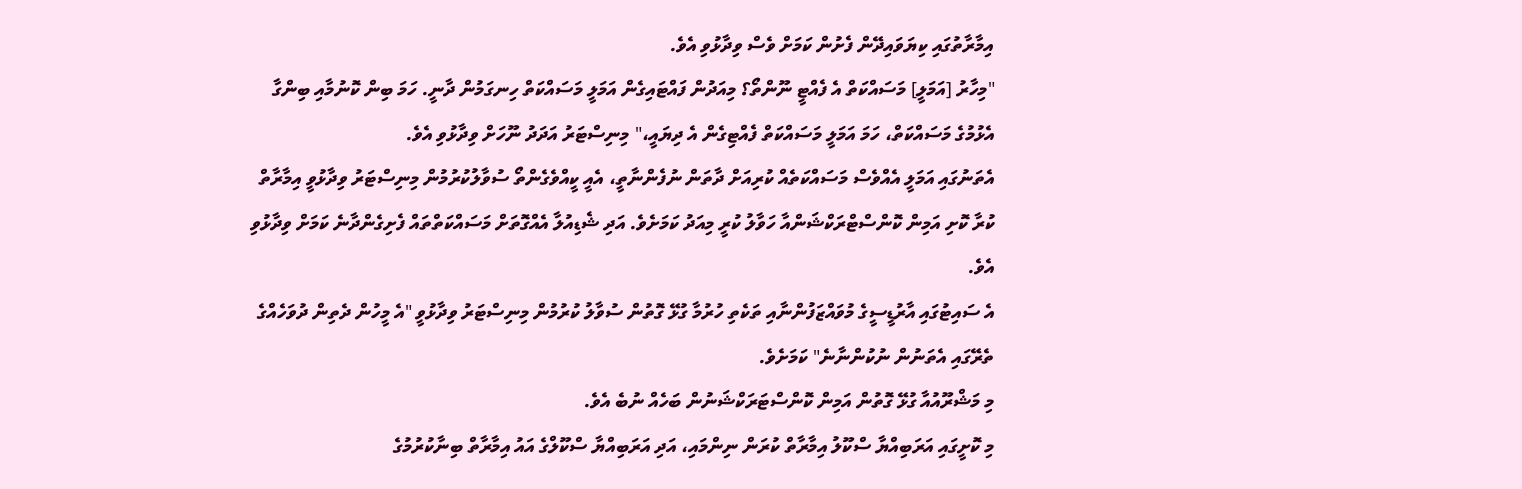އިމާރާތުގައި ކިޔަވައިދޭން ފެށުން ކަމަށް ވެސް ވިދާޅުވި އެވެ.
"މިހާރު [އަމަލީ] މަސައްކަތް އެ ފެއްޓީ ނޫންތޯ؟ މިއަދުން ފައްޓައިގެން އަމަލީ މަސައްކަތް ހިނގަމުން ދާނީ. ހަމަ ބިން ކޮނުމާއި ބިންގާ އެޅުމުގެ މަސައްކަތް، ހަމަ އަމަލީ މަސައްކަތް ފެއްޓިގެން އެ ދިޔައީ،" މިނިސްޓަރު އަދަދު ނޫހަށް ވިދާޅުވި އެވެ.
އެތަނުގައި އަމަލީ އެއްވެސް މަސައްކަތެއް ކުރިއަށް ދާތަން ނުފެންނާތީ، އެއީ ކީއްވެގެންތޯ ސުވާލުކުރުމުން މިނިސްޓަރު ވިދާޅުވީ އިމާރާތް ކުރާ ކޮށި އަމިން ކޮންސްޓްރަކްޝަންއާ ހަވާލު ކުރީ މިއަދު ކަމަށެވެ. އަދި ޝެޑިއުލާ އެއްގޮތަށް މަސައްކަތްތައް ފެށިގެންދާނެ ކަމަށް ވިދާޅުވި އެވެ.
އެ ސައިޓުގައި އާރުޑީސީގެ މުވައްޒަފުންނާއި ތަކެތި ހުރުމާ ގުޅޭ ގޮތުން ސުވާލު ކުރުމުން މިނިސްޓަރު ވިދާޅުވީ "އެ މީހުން ދެތިން ދުވަހެއްގެ ތެރޭގައި އެތަނުން ނުކުންނާނެ" ކަމަށެވެ.
މި މަޝްރޫއުއާ ގުޅޭ ގޮތުން އަމިން ކޮންސްޓަރަކްޝަނުން ބަހެއް ނުބެ އެވެ.
މި ކޮށީގައި އަރަބިއްޔާ ސްކޫލު އިމާރާތް ކުރަން ނިންމައި، އަދި އަރަބިއްޔާ ސްކޫލްގެ އައު އިމާރާތް ބިނާކުރުމުގެ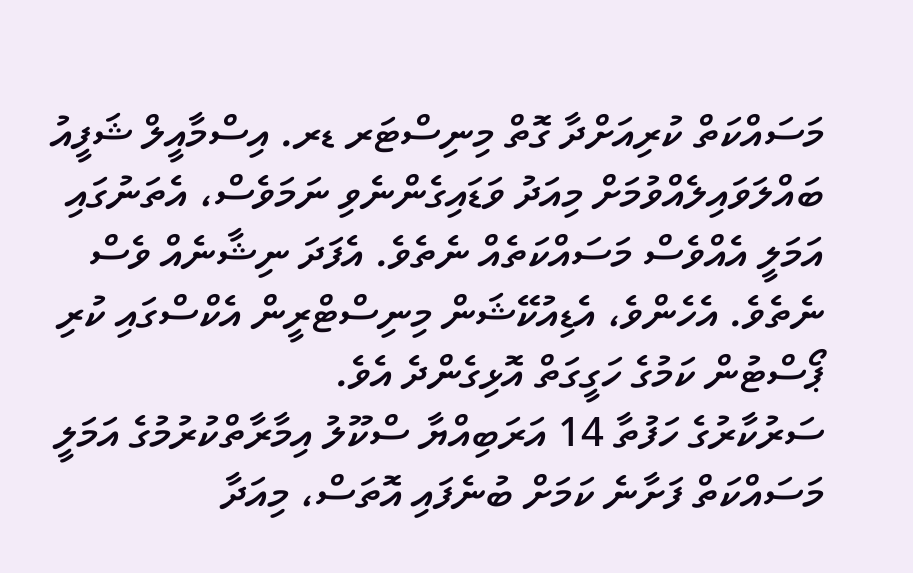މަސައްކަތް ކުރިއަށްދާ ގޮތް މިނިސްޓަރ ޑރ. އިސްމާއީލް ޝަފީއު ބައްލަވައިލެއްވުމަށް މިއަދު ވަޑައިގެންނެވި ނަމަވެސް، އެތަނުގައި އަމަލީ އެއްވެސް މަސައްކަތެއް ނެތެވެ. އެފަދަ ނިޝާނެއް ވެސް ނެތެވެ. އެހެންވެ، އެޑިއުކޭޝަން މިނިސްޓްރީން އެކްސްގައި ކުރި ޕޯސްޓުން ކަމުގެ ހަގީގަތް އޮޅިގެންދެ އެވެ.
ސަރުކާރުގެ ހަފުތާ 14 އަރަބިއްޔާ ސްކޫލު އިމާރާތްކުރުމުގެ އަމަލީ މަސައްކަތް ފަށާނެ ކަމަށް ބުނެފައި އޮތަސް، މިއަދާ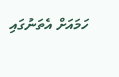ހަމައަށް އެތަނުގައި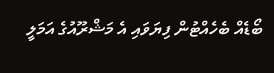ބޯޑެއް ބެހެއްޓުން ފިޔަވައި އެ މަޝްރޫއުގެ އަމަލީ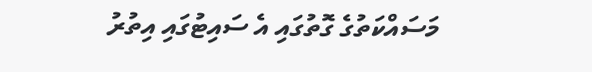މަސައްކަތުގެ ގޮތުގައި އެ ސައިޓުގައި އިތުރު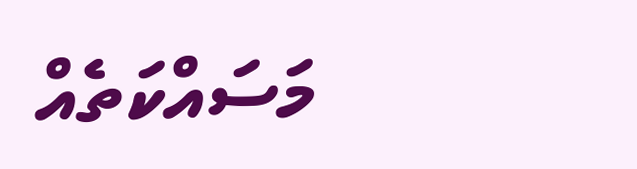މަސައްކަތެއް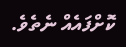ކޮށްފައެއް ނެތެވެ.